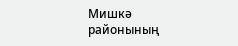Мишкә районының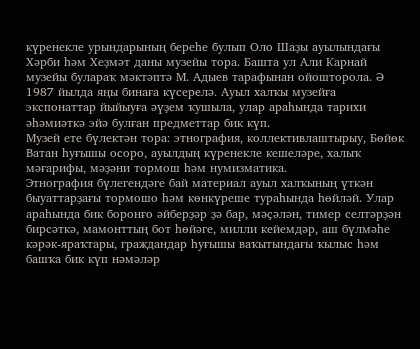күренекле урындарының береһе булып Оло Шаҙы ауылындағы Хәрби һәм Хеҙмәт даны музейы тора. Башта ул Али Карнай музейы булараҡ мәктәптә М. Адыев тарафынан ойошторола. Ә 1987 йылда яңы бинаға күсерелә. Ауыл халҡы музейға экспонаттар йыйыуға әүҙем ҡушыла, улар араһында тарихи әһәмиәткә эйә булған предметтар бик күп.
Музей ете бүлектән тора: этнография, коллективлаштырыу, Бөйөк Ватан һуғышы осоро, ауылдың күренекле кешеләре, халыҡ мәғарифы, мәҙәни тормош һәм нумизматика.
Этнография бүлегендәге бай материал ауыл халҡының үткән быуаттарҙағы тормошо һәм көнкүреше тураһында һөйләй. Улар араһында бик боронғо әйберҙәр ҙә бар, мәҫәлән, тимер селтәрҙән бирсәткә, мамонттың бот һөйәге, милли кейемдәр, аш бүлмәһе кәрәк-яраҡтары, граждандар һуғышы ваҡытындағы ҡылыс һәм башҡа бик күп нәмәләр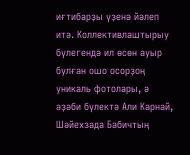иғтибарҙы үҙенә йәлеп итә. Коллективлаштырыу бүлегендә ил өсөн ауыр булған ошо осорҙоң уникаль фотолары, ә әҙәби бүлектә Али Карнай, Шәйехзада Бабичтың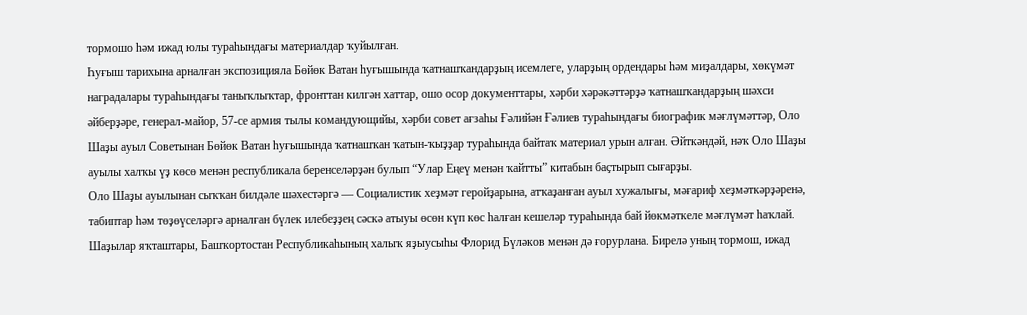тормошо һәм ижад юлы тураһындағы материалдар ҡуйылған.
Һуғыш тарихына арналған экспозицияла Бөйөк Ватан һуғышында ҡатнашҡандарҙың исемлеге, уларҙың ордендары һәм миҙалдары, хөкүмәт наградалары тураһындағы таныҡлыҡтар, фронттан килгән хаттар, ошо осор документтары, хәрби хәрәкәттәрҙә ҡатнашҡандарҙың шәхси әйберҙәре, генерал-майор, 57-се армия тылы командующийы, хәрби совет ағзаһы Ғәлийән Ғәлиев тураһындағы биографик мәғлүмәттәр, Оло Шаҙы ауыл Советынан Бөйөк Ватан һуғышында ҡатнашҡан ҡатын-ҡыҙҙар тураһында байтаҡ материал урын алған. Әйткәндәй, нәҡ Оло Шаҙы ауылы халҡы үҙ көсө менән республикала беренселәрҙән булып “Улар Еңеү менән ҡайтты” китабын баҫтырып сығарҙы.
Оло Шаҙы ауылынан сыҡҡан билдәле шәхестәргә — Социалистик хеҙмәт геройҙарына, атҡаҙанған ауыл хужалығы, мәғариф хеҙмәткәрҙәренә, табиптар һәм төҙөүселәргә арналған бүлек илебеҙҙең сәскә атыуы өсөн күп көс һалған кешеләр тураһында бай йөкмәткеле мәғлүмәт һаҡлай. Шаҙылар яҡташтары, Башҡортостан Республикаһының халыҡ яҙыусыһы Флорид Бүләков менән дә ғорурлана. Бирелә уның тормош, ижад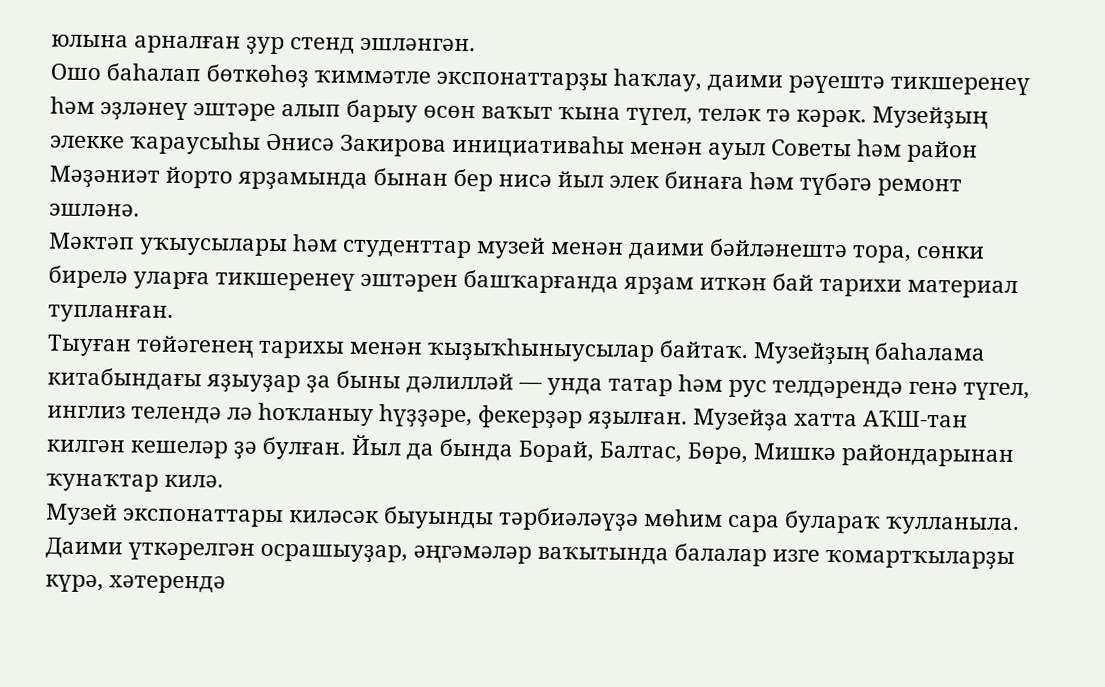юлына арналған ҙур стенд эшләнгән.
Ошо баһалап бөткөһөҙ ҡиммәтле экспонаттарҙы һаҡлау, даими рәүештә тикшеренеү һәм эҙләнеү эштәре алып барыу өсөн ваҡыт ҡына түгел, теләк тә кәрәк. Музейҙың элекке ҡараусыһы Әнисә Закирова инициативаһы менән ауыл Советы һәм район Мәҙәниәт йорто ярҙамында бынан бер нисә йыл элек бинаға һәм түбәгә ремонт эшләнә.
Мәктәп уҡыусылары һәм студенттар музей менән даими бәйләнештә тора, сөнки бирелә уларға тикшеренеү эштәрен башҡарғанда ярҙам иткән бай тарихи материал тупланған.
Тыуған төйәгенең тарихы менән ҡыҙыҡһыныусылар байтаҡ. Музейҙың баһалама китабындағы яҙыуҙар ҙа быны дәлилләй — унда татар һәм рус телдәрендә генә түгел, инглиз телендә лә һоҡланыу һүҙҙәре, фекерҙәр яҙылған. Музейҙа хатта АҠШ-тан килгән кешеләр ҙә булған. Йыл да бында Борай, Балтас, Бөрө, Мишкә райондарынан ҡунаҡтар килә.
Музей экспонаттары киләсәк быуынды тәрбиәләүҙә мөһим сара булараҡ ҡулланыла. Даими үткәрелгән осрашыуҙар, әңгәмәләр ваҡытында балалар изге ҡомартҡыларҙы күрә, хәтерендә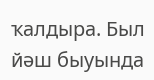ҡалдыра. Был йәш быуында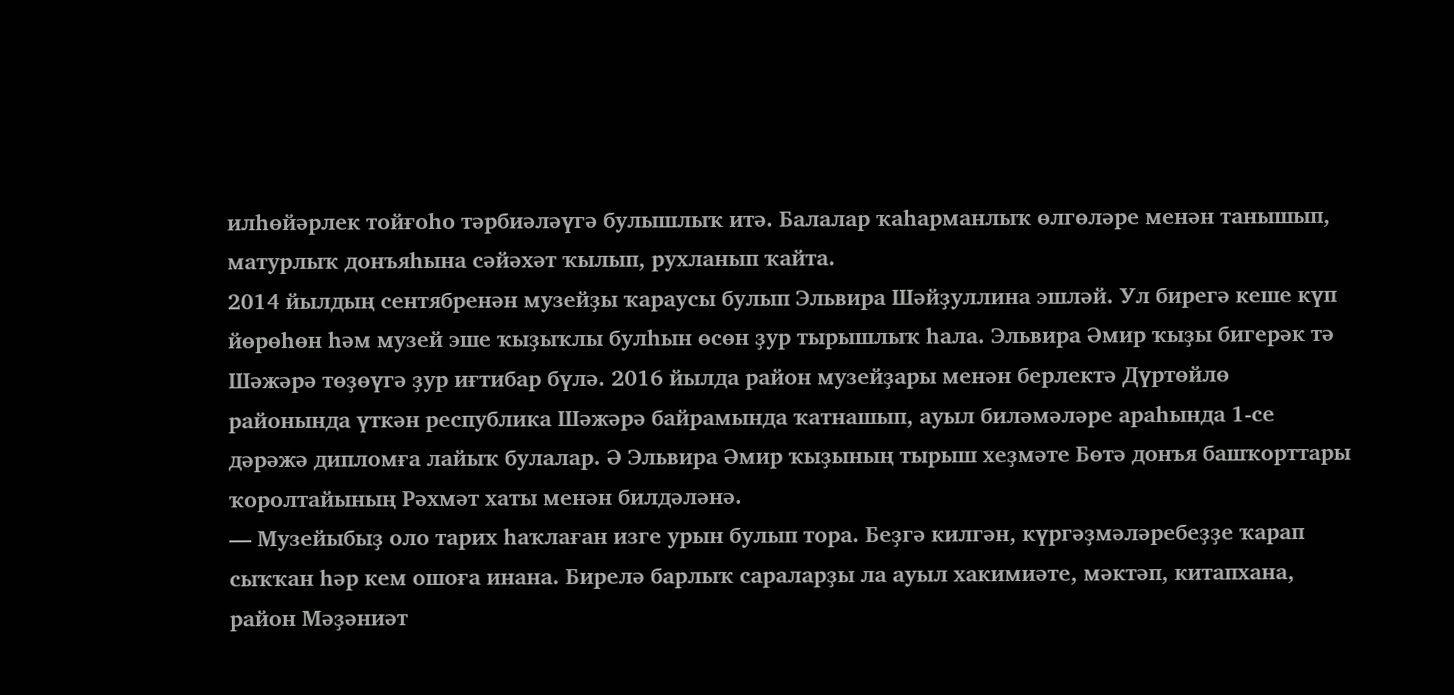илһөйәрлек тойғоһо тәрбиәләүгә булышлыҡ итә. Балалар ҡаһарманлыҡ өлгөләре менән танышып, матурлыҡ донъяһына сәйәхәт ҡылып, рухланып ҡайта.
2014 йылдың сентябренән музейҙы ҡараусы булып Эльвира Шәйҙуллина эшләй. Ул бирегә кеше күп йөрөһөн һәм музей эше ҡыҙыҡлы булһын өсөн ҙур тырышлыҡ һала. Эльвира Әмир ҡыҙы бигерәк тә Шәжәрә төҙөүгә ҙур иғтибар бүлә. 2016 йылда район музейҙары менән берлектә Дүртөйлө районында үткән республика Шәжәрә байрамында ҡатнашып, ауыл биләмәләре араһында 1-се дәрәжә дипломға лайыҡ булалар. Ә Эльвира Әмир ҡыҙының тырыш хеҙмәте Бөтә донъя башҡорттары ҡоролтайының Рәхмәт хаты менән билдәләнә.
— Музейыбыҙ оло тарих һаҡлаған изге урын булып тора. Беҙгә килгән, күргәҙмәләребеҙҙе ҡарап сыҡҡан һәр кем ошоға инана. Бирелә барлыҡ сараларҙы ла ауыл хакимиәте, мәктәп, китапхана, район Мәҙәниәт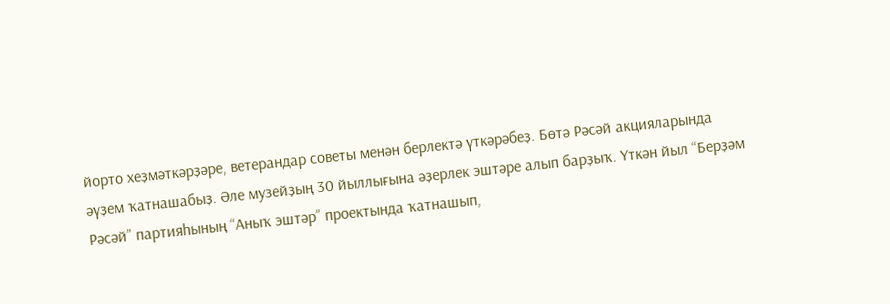йорто хеҙмәткәрҙәре, ветерандар советы менән берлектә үткәрәбеҙ. Бөтә Рәсәй акцияларында әүҙем ҡатнашабыҙ. Әле музейҙың 30 йыллығына әҙерлек эштәре алып барҙыҡ. Үткән йыл “Берҙәм Рәсәй” партияһының “Аныҡ эштәр” проектында ҡатнашып,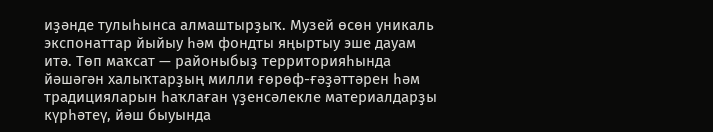иҙәнде тулыһынса алмаштырҙыҡ. Музей өсөн уникаль экспонаттар йыйыу һәм фондты яңыртыу эше дауам итә. Төп маҡсат — районыбыҙ территорияһында йәшәгән халыҡтарҙың милли ғөрөф-ғәҙәттәрен һәм традицияларын һаҡлаған үҙенсәлекле материалдарҙы күрһәтеү, йәш быуында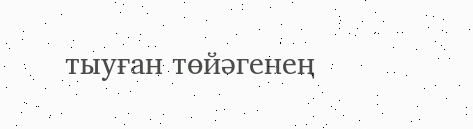тыуған төйәгенең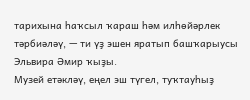тарихына һаҡсыл ҡараш һәм илһөйәрлек тәрбиәләү, — ти үҙ эшен яратып башҡарыусы Эльвира Әмир ҡыҙы.
Музей етәкләү, еңел эш түгел, туҡтауһыҙ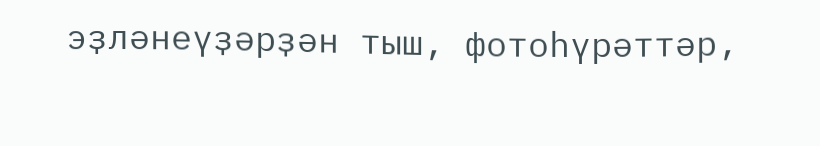эҙләнеүҙәрҙән тыш, фотоһүрәттәр,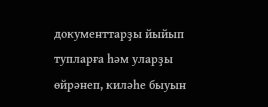документтарҙы йыйып тупларға һәм уларҙы өйрәнеп, киләһе быуын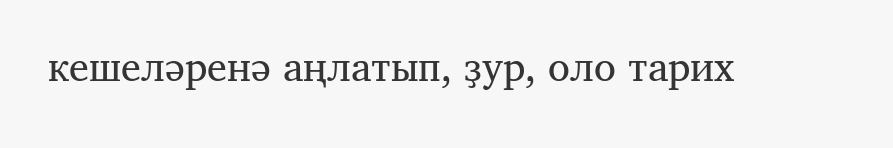кешеләренә аңлатып, ҙур, оло тарих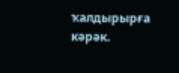ҡалдырырға кәрәк.